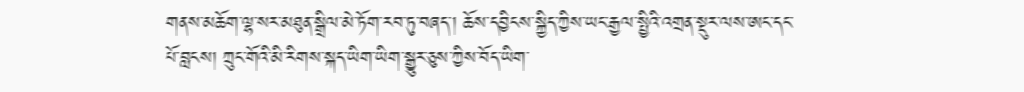གནས་མཆོག་ལྷ་སར་མཐུན་སྒྲིལ་མེ་ཏོག་རབ་ཏུ་བཞད་། ཆོས་དབྱིངས་སྐྱིད་ཀྱིས་ཡང་རྒྱལ་སྤྱིའི་འགྲན་སྡུར་ལས་ཨང་དང་པོ་བླངས། ཀྲུང་གོའི་མི་རིགས་སྐད་ཡིག་ཡིག་སྒྱུར་ཅུས་ཀྱིས་བོད་ཡིག་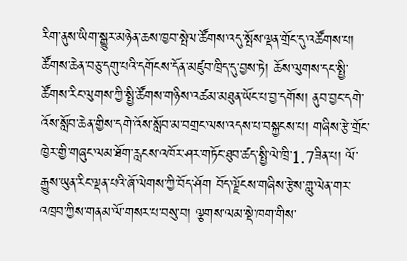རིག་ནུས་ཡིག་སྒྱུར་མཉེན་ཆས་ཁྱབ་སྤེལ་ཚོགས་འདུ་སྤོས་ལྡན་གྲོང་དུ་འཚོགས་པ། ཚོགས་ཆེན་བཅུ་དགུ་པའི་དགོངས་དོན་མཛུབ་ཁྲིད་དུ་བྱས་ཏེ། ཆོས་ལུགས་དང་སྤྱི་ཚོགས་རིང་ལུགས་ཀྱི་སྤྱི་ཚོགས་གཉིས་འཚམ་མཐུན་ཡོང་པ་བྱ་དགོས། ནུབ་བྱང་དགེ་འོས་སློབ་ཆེན་གྱིས་དགེ་འོས་སློབ་མ་བགྲང་ལས་འདས་པ་བསྐྱངས་པ། གཞིས་རྩེ་གྲོང་ཁྱེར་གྱི་གཞུང་ལམ་ཐོག་རླངས་འཁོར་ཤར་གཏོང་ཐུབ་ཚད་སྤྱི་ལེ་ཁྲི་1.7ཟིན་པ། ལོ་རྒྱུས་ཡུན་རིང་ལྡན་པའི་ཞོ་ལེགས་ཀྱི་བོད་ཤོག བོད་ལྗོངས་གཞིས་རྩེས་གླུ་ལེན་གར་འཁྲབ་ཀྱིས་གནམ་ལོ་གསར་པ་བསུ་བ། ལྕགས་ལམ་སྡེ་ཁག་གིས་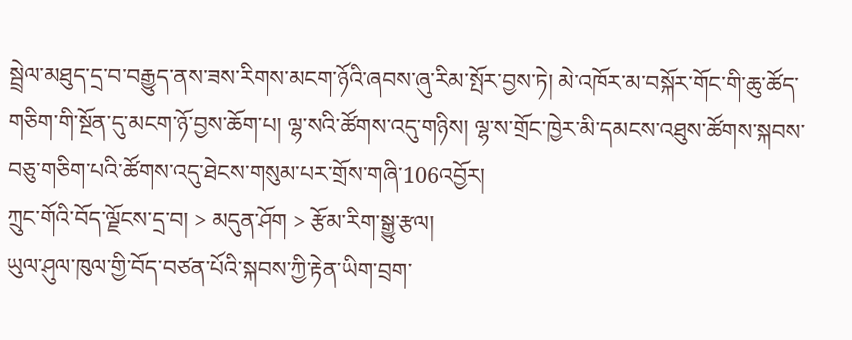སྦྲེལ་མཐུད་དྲ་བ་བརྒྱུད་ནས་ཟས་རིགས་མངག་ཉོའི་ཞབས་ཞུ་རིམ་སྤོར་བྱས་ཏེ། མེ་འཁོར་མ་བསྐོར་གོང་གི་ཆུ་ཚོད་གཅིག་གི་སྔོན་དུ་མངག་ཉོ་བྱས་ཆོག་པ། ལྷ་སའི་ཚོགས་འདུ་གཉིས། ལྷ་ས་གྲོང་ཁྱེར་མི་དམངས་འཐུས་ཚོགས་སྐབས་བཅུ་གཅིག་པའི་ཚོགས་འདུ་ཐེངས་གསུམ་པར་གྲོས་གཞི་106འབྱོར།
ཀྲུང་གོའི་བོད་ལྗོངས་དྲ་བ། > མདུན་ཤོག > རྩོམ་རིག་སྒྱུ་རྩལ།
ཡུལ་ཤུལ་ཁུལ་གྱི་བོད་བཙན་པོའི་སྐབས་ཀྱི་རྟེན་ཡིག་བྲག་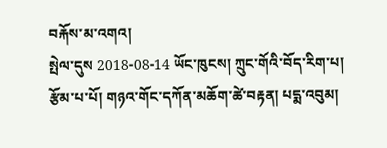བརྐོས་མ་འགའ།
སྤེལ་དུས 2018-08-14 ཡོང་ཁུངས། ཀྲུང་གོའི་བོད་རིག་པ། རྩོམ་པ་པོ། གཉའ་གོང་དཀོན་མཆོག་ཚེ་བརྟན། པདྨ་འབུམ།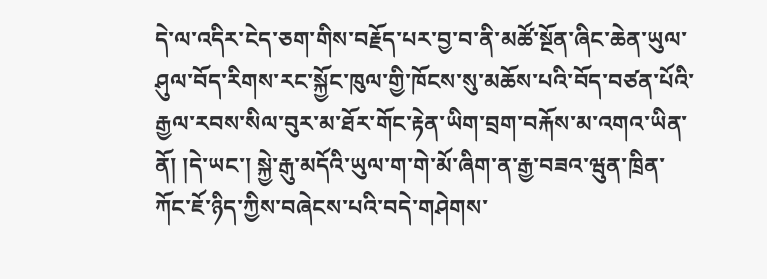དེ་ལ་འདིར་ངེད་ཅག་གིས་བརྗོད་པར་བྱ་བ་ནི་མཚོ་སྔོན་ཞིང་ཆེན་ཡུལ་ཤུལ་བོད་རིགས་རང་སྐྱོང་ཁུལ་གྱི་ཁོངས་སུ་མཆོས་པའི་བོད་བཙན་པོའི་རྒྱལ་རབས་སིལ་བུར་མ་ཐོར་གོང་རྟེན་ཡིག་བྲག་བརྐོས་མ་འགའ་ཡིན་ནོ། །དེ་ཡང་། སྐྱེ་རྒུ་མདོའི་ཡུལ་ག་གེ་མོ་ཞིག་ན་རྒྱ་བཟའ་ཝུན་ཁྲིན་ཀོང་ཇོ་ཉིད་ཀྱིས་བཞེངས་པའི་བདེ་གཤེགས་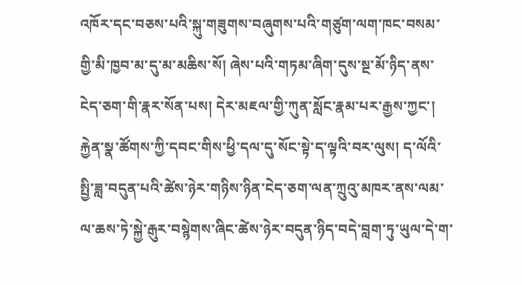འཁོར་དང་བཅས་པའི་སྐུ་གཟུགས་བཞུགས་པའི་གཙུག་ལག་ཁང་བསམ་གྱི་མི་ཁྱབ་མ་དུ་མ་མཆིས་སོ། ཞེས་པའི་གཏམ་ཞིག་དུས་སྔ་མོ་ཉིད་ནས་ངེད་ཅག་གི་རྣར་སོན་པས། དེར་མཇལ་གྱི་ཀུན་སློང་རྣམ་པར་རྒྱས་ཀྱང་། རྐྱེན་སྣ་ཚོགས་ཀྱི་དབང་གིས་ཕྱི་དལ་དུ་སོང་སྟེ་ད་ལྟའི་བར་ལུས། ད་ལོའི་སྤྱི་ཟླ་བདུན་པའི་ཚེས་ཉེར་གཉིས་ཉིན་ངེད་ཅག་ལན་ཀྲུའུ་མཁར་ནས་ལམ་ལ་ཆས་ཏེ་སྐྱེ་རྒུར་བསྙེགས་ཞིང་ཚེས་ཉེར་བདུན་ཉིད་བདེ་བླག་ཏུ་ཡུལ་དེ་ག་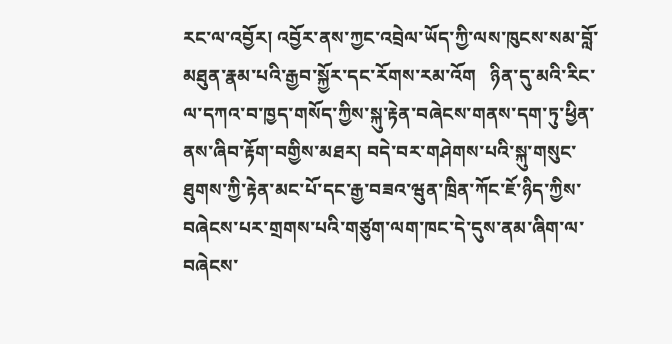རང་ལ་འབྱོར། འབྱོར་ནས་ཀྱང་འབྲེལ་ཡོད་ཀྱི་ལས་ཁུངས་སམ་བློ་མཐུན་རྣམ་པའི་རྒྱབ་སྐྱོར་དང་རོགས་རམ་འོག   ཉིན་དུ་མའི་རིང་ལ་དཀའ་བ་ཁྱད་གསོད་ཀྱིས་སྐུ་རྟེན་བཞེངས་གནས་དག་ཏུ་ཕྱིན་ནས་ཞིབ་རྟོག་བགྱིས་མཐར། བདེ་བར་གཤེགས་པའི་སྐུ་གསུང་ཐུགས་ཀྱི་རྟེན་མང་པོ་དང་རྒྱ་བཟའ་ཝུན་ཁྲིན་ཀོང་ཇོ་ཉིད་ཀྱིས་བཞེངས་པར་གྲགས་པའི་གཙུག་ལག་ཁང་དེ་དུས་ནམ་ཞིག་ལ་བཞེངས་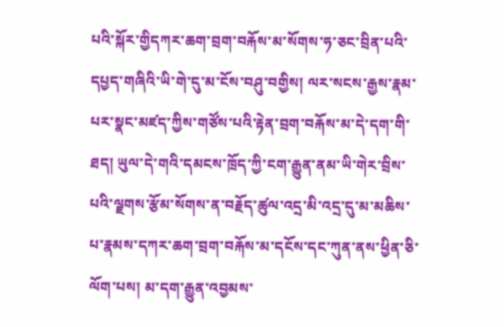པའི་སྐོར་གྱིདཀར་ཆག་བྲག་བརྐོས་མ་སོགས་ཧ་ཅང་བྲིན་པའི་དཔྱད་གཞིའི་ཡི་གེ་དུ་མ་ངོས་བཤུ་བགྱིས། ལར་སངས་རྒྱས་རྣམ་པར་སྣང་མཛད་ཀྱིས་གཙོས་པའི་རྟེན་བྲག་བརྐོས་མ་དེ་དག་གི་ཐད། ཡུལ་དེ་གའི་དམངས་ཁྲོད་ཀྱི་ངག་རྒྱུན་ནམ་ཡི་གེར་བྲིས་པའི་ལྗགས་རྩོམ་སོགས་ན་བརྗོད་ཚུལ་འདྲ་མི་འདྲ་དུ་མ་མཆིས་པ་རྣམས་དཀར་ཆག་བྲག་བརྐོས་མ་དངོས་དང་ཀུན་ནས་ཕྱིན་ཅི་ལོག་པས། མ་དག་རྒྱུན་འབྱམས་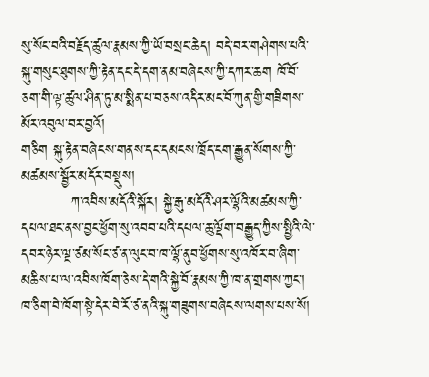སུ་སོང་བའི་བརྗོད་ཚུལ་རྣམས་ཀྱི་ཡོ་བསྲང་ཆེད། བདེ་བར་གཤེགས་པའི་སྐུ་གསུང་ཐུགས་ཀྱི་རྟེན་དང་དེ་དག་ནམ་བཞེངས་ཀྱི་དཀར་ཆག ཁོ་བོ་ཅག་གི་ལྟ་ཚུལ་ཤིན་ཏུ་མ་སྨིན་པ་བཅས་འདིར་མང་བོ་ཀུན་གྱི་གཟིགས་མོར་འབུལ་བར་བྱའོ།
གཅིག སྐུ་རྟེན་བཞེངས་གནས་དང་དམངས་ཁྲོད་ངག་རྒྱུན་སོགས་ཀྱི་མཚམས་སྦྱོར་མདོར་བསྡུས།
          ཀ་འབིས་མདོའི་སྐོར། སྐྱེ་རྒུ་མདོའི་ཤར་ལྷོའི་མཚམས་ཀྱི་དཔལ་ཐང་ནས་བྱང་ཕྱོག་སུ་འབབ་པའི་དཔལ་ཆུ་ལྡོག་བརྒྱུད་ཀྱིས་སྤྱིའི་ལེ་དབར་ཉེར་ལྔ་ཙམ་སོང་ཙ་ན་ལུང་བ་ཁ་ལྷོ་ནུབ་ཕྱོགས་སུ་འཁོར་བ་ཞིག་མཆིས་པ་ལ་འབིས་ཁོག་ཅེས་དེ་གའི་སྐྱེ་བོ་རྣམས་ཀྱི་ཁ་ན་གྲགས་ཀྱང་། ཁ་ཅིག་བེ་ཁོག་སྟེ་དེར་བེ་རོ་ཙ་ནའི་སྐུ་གཟུགས་བཞེངས་ལགས་པས་སོ།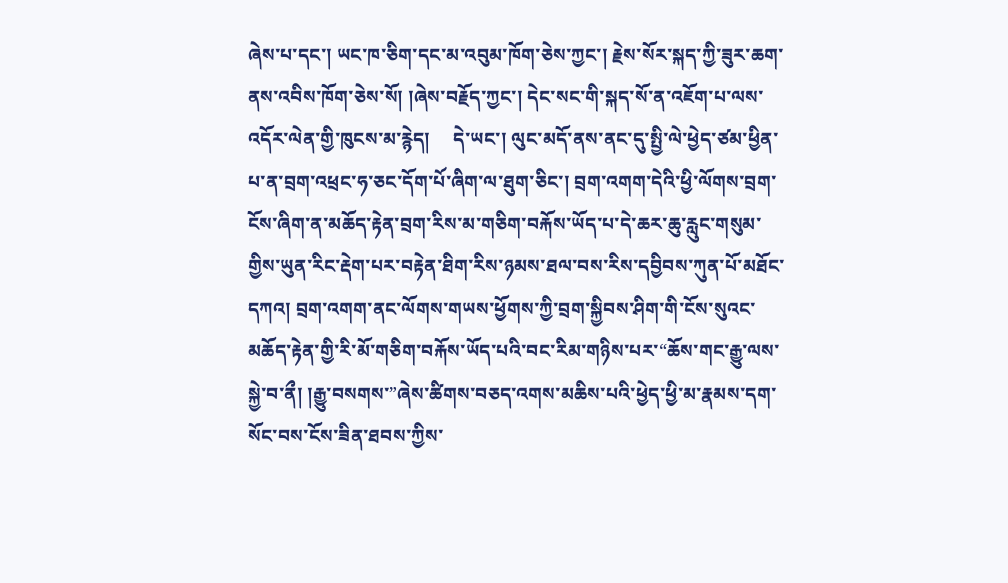ཞེས་པ་དང་། ཡང་ཁ་ཅིག་དང་མ་འབུམ་ཁོག་ཅེས་ཀྱང་། རྗེས་སོར་སྐད་ཀྱི་ཟུར་ཆག་ནས་འབིས་ཁོག་ཅེས་སོ། །ཞེས་བརྗོད་ཀྱང་། དེང་སང་གི་སྐད་སོ་ན་འཇོག་པ་ལས་འདོར་ལེན་གྱི་ཁུངས་མ་རྙེད།     དེ་ཡང་། ལུང་མདོ་ནས་ནང་དུ་སྤྱི་ལེ་ཕྱེད་ཙམ་ཕྱིན་པ་ན་བྲག་འཕྲང་ཧ་ཅང་དོག་པོ་ཞིག་ལ་ཐུག་ཅིང་། བྲག་འགག་དེའི་ཕྱི་ལོགས་བྲག་ངོས་ཞིག་ན་མཆོད་རྟེན་བྲག་རིས་མ་གཅིག་བརྐོས་ཡོད་པ་དེ་ཆར་ཆུ་རླུང་གསུམ་གྱིས་ཡུན་རིང་རྡེག་པར་བརྟེན་ཐིག་རིས་ཉམས་ཐལ་བས་རིས་དབྱིབས་ཀུན་པོ་མཐོང་དཀའ། བྲག་འགག་ནང་ལོགས་གཡས་ཕྱོགས་ཀྱི་བྲག་སྐྱིབས་ཤིག་གི་ངོས་སུའང་མཆོད་རྟེན་གྱི་རི་མོ་གཅིག་བརྐོས་ཡོད་པའི་བང་རིམ་གཉིས་པར་“ཆོས་གང་རྒྱུ་ལས་སྐྱེ་བ་ནྀ། །རྒྱུ་བསགས་”ཞེས་ཚིགས་བཅད་འགས་མཆིས་པའི་ཕྱེད་ཕྱི་མ་རྣམས་དག་སོང་བས་ངོས་ཟིན་ཐབས་ཀྱིས་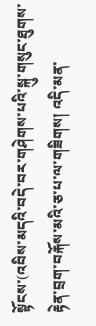སྟོངས་(འབིས་མདའི་བདེ་བར་གཤེགས་པའི་སྐུ་གསུང་ཐུགས་རྟེན་བྲག་བརྐོས་མའི་ཅ་པ་ལ་གཟིགས། འདི་མན་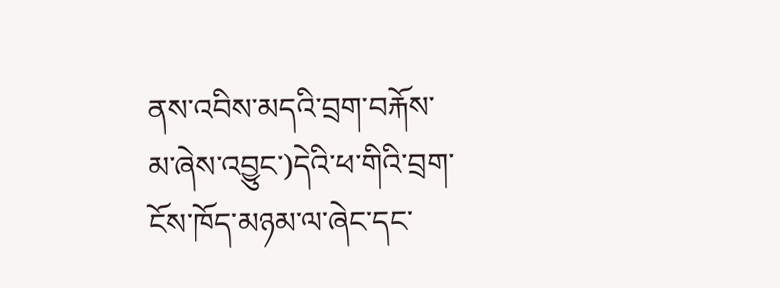ནས་འབིས་མདའི་བྲག་བརྐོས་མ་ཞེས་འབྱུང་)དེའི་ཕ་གིའི་བྲག་ངོས་ཁོད་མཉམ་ལ་ཞེང་དང་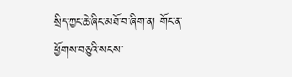སྲིད་ཀྱང་ཆེ་ཞིང་མཐོ་བ་ཞིག་ན། གོང་ན་ཕྱོགས་བཅུའི་སངས་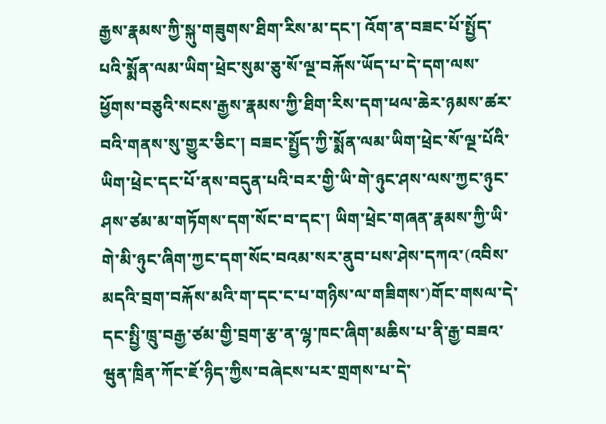རྒྱས་རྣམས་ཀྱི་སྐུ་གཟུགས་ཐིག་རིས་མ་དང་། འོག་ན་བཟང་པོ་སྤྱོད་པའི་སྨོན་ལམ་ཡིག་ཕྲེང་སུམ་ཅུ་སོ་ལྔ་བརྐོས་ཡོད་པ་དེ་དག་ལས་ཕྱོགས་བཅུའི་སངས་རྒྱས་རྣམས་ཀྱི་ཐིག་རིས་དག་ཕལ་ཆེར་ཉམས་ཚར་བའི་གནས་སུ་གྱུར་ཅིང་། བཟང་སྤྱོད་ཀྱི་སྨོན་ལམ་ཡིག་ཕྲེང་སོ་ལྔ་པོའི་ཡིག་ཕྲེང་དང་པོ་ནས་བདུན་པའི་བར་གྱི་ཡི་གེ་ཉུང་ཤས་ལས་ཀྱང་ཉུང་ཤས་ཙམ་མ་གཏོགས་དག་སོང་བ་དང་། ཡིག་ཕྲེང་གཞན་རྣམས་ཀྱི་ཡི་གེ་མི་ཉུང་ཞིག་ཀྱང་དག་སོང་བའམ་སར་ནུབ་པས་ཤེས་དཀའ་(འབིས་མདའི་བྲག་བརྐོས་མའི་ག་དང་ང་པ་གཉིས་ལ་གཟིགས་)གོང་གསལ་དེ་དང་སྤྱི་ཁྲུ་བརྒྱ་ཙམ་གྱི་བྲག་རྩ་ན་ལྷ་ཁང་ཞིག་མཆིས་པ་ནི་རྒྱ་བཟའ་ཝུན་ཁྲིན་ཀོང་ཇོ་ཉིད་ཀྱིས་བཞེངས་པར་གྲགས་པ་དེ་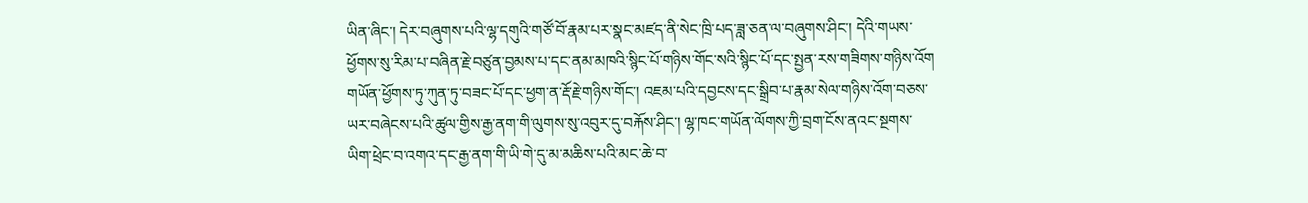ཡིན་ཞིང་། དེར་བཞུགས་པའི་ལྷ་དགུའི་གཙོ་བོ་རྣམ་པར་སྣང་མཛད་ནི་སེང་ཁྲི་པད་ཟླ་ཅན་ལ་བཞུགས་ཤིང་། དེའི་གཡས་ཕྱོགས་སུ་རིམ་པ་བཞིན་རྗེ་བཙུན་བྱམས་པ་དང་ནམ་མཁའི་སྙིང་པོ་གཉིས་གོང་སའི་སྙིང་པོ་དང་སྤྱན་རས་གཟིགས་གཉིས་འོག   གཡོན་ཕྱོགས་ཏུ་ཀུན་ཏུ་བཟང་པོ་དང་ཕྱག་ན་རྡོ་རྗེ་གཉིས་གོང་། འཇམ་པའི་དབྱངས་དང་སྒྲིབ་པ་རྣམ་སེལ་གཉིས་འོག་བཅས་ཡར་བཞེངས་པའི་ཚུལ་གྱིས་རྒྱ་ནག་གི་ལུགས་སུ་འབུར་དུ་བརྐོས་ཤིང་། ལྷ་ཁང་གཡོན་ལོགས་ཀྱི་བྲག་ངོས་ནའང་སྔགས་ཡིག་ཕྲེང་བ་འགའ་དང་རྒྱ་ནག་གི་ཡི་གེ་དུ་མ་མཆིས་པའི་མང་ཆེ་བ་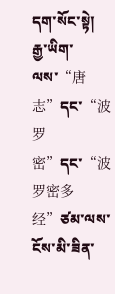དག་སོང་སྟེ། རྒྱ་ཡིག་ལས་“唐志”དང་“波罗密”དང་“波罗密多经”ཙམ་ལས་ངོས་མི་ཟིན་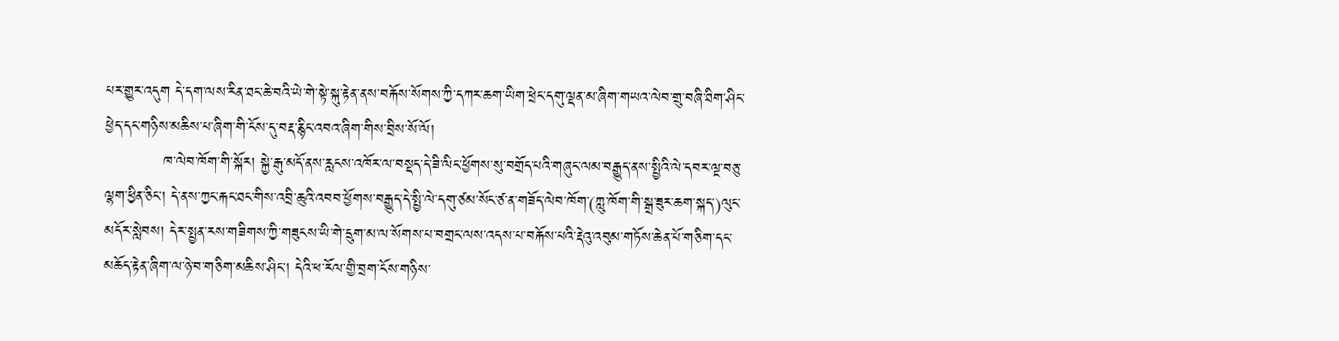པར་གྱུར་འདུག དེ་དག་ལས་རིན་ཐང་ཆེ་བའི་ཡེ་གེ་སྟེ་སྐུ་རྟེན་ནས་བརྐོས་སོགས་ཀྱི་དཀར་ཆག་ཡིག་ཕྲེང་དགུ་ལྡན་མ་ཞིག་གཡའ་ལེབ་གྲུ་བཞི་ཐིག་ཤིང་ཕྱེད་དང་གཉིས་མཆིས་པ་ཞིག་གི་ངོས་དུ་བརྡ་རྙིང་འབའ་ཞིག་གིས་བྲིས་སོ་ལོ།
           ཁ་ལེབ་ཁོག་གི་སྐོར། སྐྱེ་རྒུ་མདོ་ནས་རླངས་འཁོར་ལ་བསྡད་དེ་ཟི་ལིང་ཕྱོགས་སུ་བགྲོད་པའི་གཞུང་ལམ་བརྒྱུད་ནས་སྤྱིའི་ལེ་དབར་ལྔ་བཅུ་ལྷག་ཕྱིན་ཅིང་། དེ་ནས་ཀྱང་རྐང་ཐང་གིས་འབྲི་ཆུའི་འབབ་ཕྱོགས་བརྒྱུད་དེ་སྤྱི་ལེ་དགུ་ཙམ་སོང་ཙ་ན་གཟོད་ལེབ་ཁོག་(ཀླུ་ཁོག་གི་སྒྲ་ཟུར་ཆག་སྐད་)ལུང་མདོར་སླེབས། དེར་སྤྱན་རས་གཟིགས་ཀྱི་གཟུངས་ཡི་གེ་དྲུག་མ་ལ་སོགས་པ་བགྲང་ལས་འདས་པ་བརྐོས་པའི་རྡེའུ་འབུམ་གཏོས་ཆེན་པོ་གཅིག་དང་མཆོད་རྟེན་ཞིག་ལ་ཉེ་བ་གཅིག་མཆིས་ཤིང་། དེའི་ཕ་རོལ་གྱི་བྲག་ངོས་གཉིས་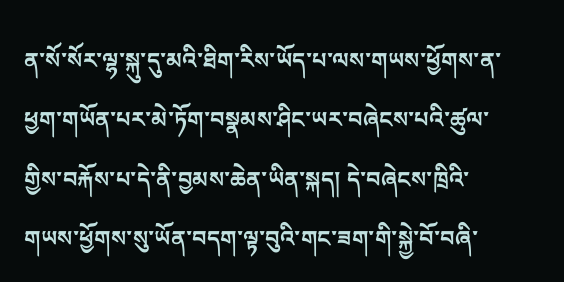ན་སོ་སོར་ལྷ་སྐུ་དུ་མའི་ཐིག་རིས་ཡོད་པ་ལས་གཡས་ཕྱོགས་ན་ཕྱག་གཡོན་པར་མེ་ཏོག་བསྣམས་ཤིང་ཡར་བཞེངས་པའི་ཚུལ་གྱིས་བརྐོས་པ་དེ་ནི་བྱམས་ཆེན་ཡིན་སྐད། དེ་བཞེངས་ཁྲིའི་གཡས་ཕྱོགས་སུ་ཡོན་བདག་ལྟ་བུའི་གང་ཟག་གི་སྐྱེ་བོ་བཞི་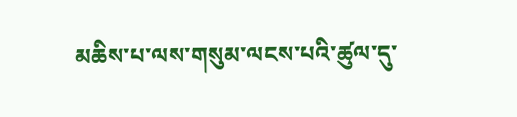མཆིས་པ་ལས་གསུམ་ལངས་པའི་ཚུལ་དུ་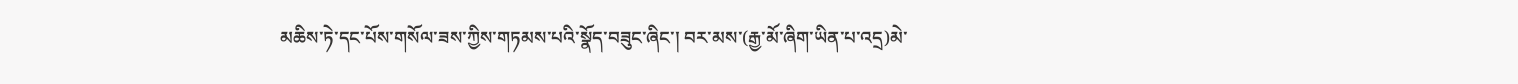མཆིས་ཏེ་དང་པོས་གསོལ་ཟས་ཀྱིས་གཏམས་པའི་སྣོད་བཟུང་ཞིང་། བར་མས་(རྒྱ་མོ་ཞིག་ཡིན་པ་འདྲ)མེ་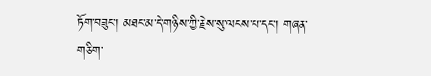ཏོག་བཟུང་། མཐང་མ་དེ་གཉིས་ཀྱི་རྗེས་སུ་ལངས་པ་དང་། གཞན་གཅིག་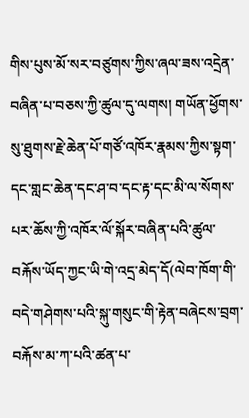གིས་པུས་མོ་སར་བཙུགས་ཀྱིས་ཞལ་ཟས་འདྲེན་བཞིན་པ་བཅས་ཀྱི་ཚུལ་དུ་ལགས། གཡོན་ཕྱོགས་སུ་ཐུགས་རྗེ་ཆེན་པོ་གཙོ་འཁོར་རྣམས་ཀྱིས་སྟག་དང་གླང་ཆེན་དང་ཤ་བ་དང་རྟ་དང་མི་ལ་སོགས་པར་ཆོས་ཀྱི་འཁོར་ལོ་སྐོར་བཞིན་པའི་ཚུལ་བརྐོས་ཡོད་ཀྱང་ཡི་གེ་འདྲ་མེད་དོ(ལེབ་ཁོག་གི་བདེ་གཤེགས་པའི་སྐུ་གསུང་གི་རྟེན་བཞེངས་བྲག་བརྐོས་མ་ཀ་པའི་ཚན་པ་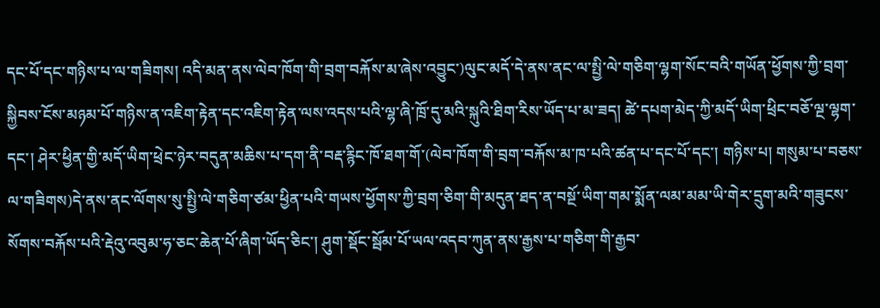དང་པོ་དང་གཉིས་པ་ལ་གཟིགས། འདི་མན་ནས་ལེབ་ཁོག་གི་བྲག་བརྐོས་མ་ཞེས་འབྱུང་)ལུང་མདོ་དེ་ནས་ནང་ལ་སྤྱི་ལེ་གཅིག་ལྷག་སོང་བའི་གཡོན་ཕྱོགས་ཀྱི་བྲག་སྐྱིབས་ངོས་མཉམ་པོ་གཉིས་ན་འཇིག་རྟེན་དང་འཇིག་རྟེན་ལས་འདས་པའི་ལྷ་ཞི་ཁྲོ་དུ་མའི་སྐུའི་ཐིག་རིས་ཡོད་པ་མ་ཟད། ཚེ་དཔག་མེད་ཀྱི་མདོ་ཡིག་ཕྲིང་བཅོ་ལྔ་ལྷག་དང་། ཤེར་ཕྱིན་གྱི་མདོ་ཡིག་ཕྲེང་ཉེར་བདུན་མཆིས་པ་དག་ནི་བརྡ་རྙིང་ཁོ་ཐག་གོ་(ལེབ་ཁོག་གི་བྲག་བརྐོས་མ་ཁ་པའི་ཚན་པ་དང་པོ་དང་། གཉིས་པ། གསུམ་པ་བཅས་ལ་གཟིགས)དེ་ནས་ནང་ལོགས་སུ་སྤྱི་ལེ་གཅིག་ཙམ་ཕྱིན་པའི་གཡས་ཕྱོགས་ཀྱི་བྲག་ཅིག་གི་མདུན་ཐད་ན་བསྔོ་ཡིག་གམ་སྨོན་ལམ་མམ་ཡི་གེར་དྲུག་མའི་གཟུངས་སོགས་བརྐོས་པའི་རྡེའུ་འབུམ་ཧ་ཅང་ཆེན་པོ་ཞིག་ཡོད་ཅིང་། ཤུག་སྡོང་སྦོམ་པོ་ཡལ་འདབ་ཀུན་ནས་རྒྱས་པ་གཅིག་གི་རྒྱབ་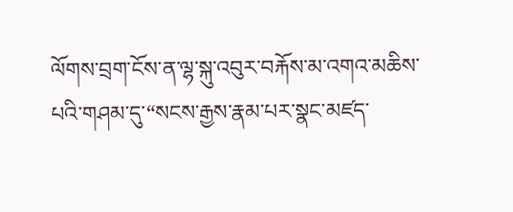ལོགས་བྲག་ངོས་ན་ལྷ་སྐུ་འབུར་བརྐོས་མ་འགའ་མཆིས་པའི་གཤམ་དུ་“སངས་རྒྱས་རྣམ་པར་སྣང་མཛད་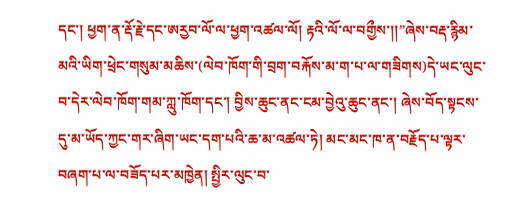དང་། ཕྱག་ན་རྡོ་རྗེ་དང་ཨརྱབ་ལོ་ལ་ཕྱག་འཚལ་ལོ། རྟའི་ལོ་ལ་བགྱྀས་།།”ཞེས་བརྡ་རྙིམ་མའི་ཡིག་ཕྲེང་གསུམ་མཆིས་(ལེབ་ཁོག་གི་བྲག་བརྐོས་མ་ག་པ་ལ་གཟིགས)དེ་ཡང་ལུང་བ་དེར་ལེབ་ཁོག་གམ་ཀླུ་ཁོག་དང་། བྱིས་ཆུང་ནང་ངམ་བྱེའུ་ཆུང་ནང་། ཞེས་བོད་སྟངས་དུ་མ་ཡོད་ཀྱང་གར་ཞིག་ཡང་དག་པའི་ཆ་མ་འཚལ་ཏེ། མང་མང་ཁ་ན་བརྗོད་པ་ལྟར་བཞག་པ་ལ་བཟོད་པར་མཁྱེན། སྤྱིར་ལུང་བ་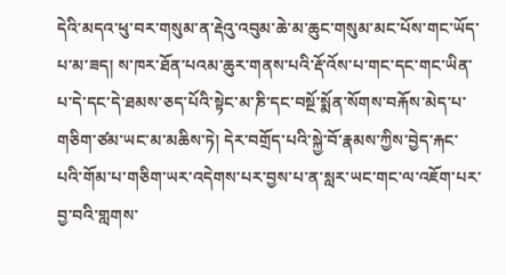དེའི་མདའ་ཕུ་བར་གསུམ་ན་རྡེའུ་འབུམ་ཆེ་མ་ཆུང་གསུམ་མང་པོས་གང་ཡོད་པ་མ་ཟད། ས་ཁར་ཐོན་པའམ་ཆུར་གནས་པའི་རྡོ་འོས་པ་གང་དང་གང་ཡིན་པ་དེ་དང་དེ་ཐམས་ཅད་པོའི་སྟེང་མ་ཎི་དང་བསྔོ་སྨོན་སོགས་བརྐོས་མེད་པ་གཅིག་ཙམ་ཡང་མ་མཆིས་ཏེ། དེར་བགྲོད་པའི་སྐྱེ་བོ་རྣམས་ཀྱིས་བྱེད་རྐང་པའི་གོམ་པ་གཅིག་ཡར་འདེགས་པར་བྱས་པ་ན་སླར་ཡང་གང་ལ་འཇོག་པར་བྱ་བའི་གླགས་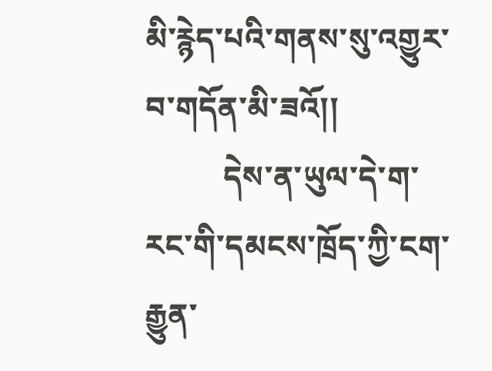མི་རྙེད་པའི་གནས་སུ་འགྱུར་བ་གདོན་མི་ཟའོ།།
          དེས་ན་ཡུལ་དེ་ག་རང་གི་དམངས་ཁྲོད་ཀྱི་ངག་རྒྱུན་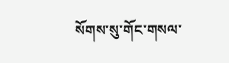སོགས་སུ་གོང་གསལ་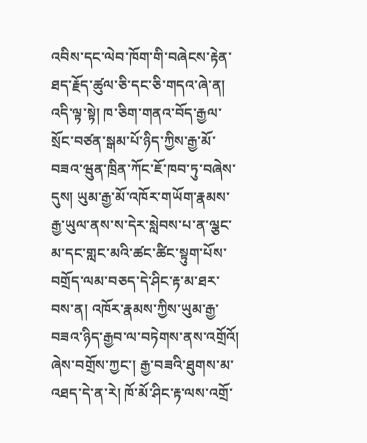འབིས་དང་ལེབ་ཁོག་གི་བཞེངས་རྟེན་ཐད་རྗོད་ཚུལ་ཅི་དང་ཅི་གདའ་ཞེ་ན། འདི་ལྟ་སྟེ། ཁ་ཅིག་གནའ་བོད་རྒྱལ་སྲོང་བཙན་སྒམ་པོ་ཉིད་ཀྱིས་རྒྱ་མོ་བཟའ་ཝུན་ཁྲིན་ཀོང་ཇོ་ཁབ་ཏུ་བཞེས་དུས། ཡུམ་རྒྱ་མོ་འཁོར་གཡོག་རྣམས་རྒྱ་ཡུལ་ནས་ས་དེར་སླེབས་པ་ན་ལྕང་མ་དང་གླང་མའི་ཚང་ཚིང་སྟུག་པོས་བགྲོད་ལམ་བཅད་དེ་ཤིང་རྟ་མ་ཐར་བས་ན། འཁོར་རྣམས་ཀྱིས་ཡུམ་རྒྱ་བཟའ་ཉིད་རྒྱབ་ལ་བཏེགས་ནས་འགྲོའོ། ཞེས་བགྲོས་ཀྱང་། རྒྱ་བཟའི་ཐུགས་མ་འཐད་དེ་ན་རེ། ཁོ་མོ་ཤིང་རྟ་ལས་འགྲོ་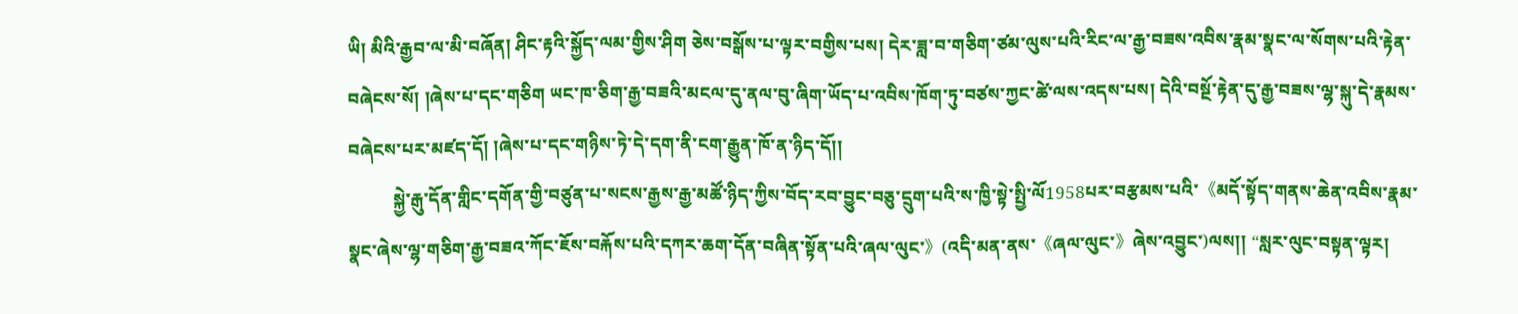ཡི། མིའི་རྒྱབ་ལ་མི་བཞོན། ཤིང་རྟའི་སྐྱོད་ལམ་གྱིས་ཤིག ཅེས་བསྒོས་པ་ལྟར་བགྱིས་པས། དེར་ཟླ་བ་གཅིག་ཙམ་ལུས་པའི་རིང་ལ་རྒྱ་བཟས་འབིས་རྣམ་སྣང་ལ་སོགས་པའི་རྟེན་བཞེངས་སོ། །ཞེས་པ་དང་གཅིག ཡང་ཁ་ཅིག་རྒྱ་བཟའི་མངལ་དུ་ནལ་བུ་ཞིག་ཡོད་པ་འབིས་ཁོག་ཏུ་བཙས་ཀྱང་ཚེ་ལས་འདས་པས། དེའི་བསྔོ་རྟེན་དུ་རྒྱ་བཟས་ལྷ་སྐུ་དེ་རྣམས་བཞེངས་པར་མཛད་དོ། །ཞེས་པ་དང་གཉིས་ཏེ་དེ་དག་ནི་ངག་རྒྱུན་ཁོ་ན་ཉིད་དོ།།
          སྐྱེ་རྒུ་དོན་གླིང་དགོན་གྱི་བཙུན་པ་སངས་རྒྱས་རྒྱ་མཚོ་ཉིད་ཀྱིས་བོད་རབ་བྱུང་བཅུ་དྲུག་པའི་ས་ཁྱི་སྟེ་སྤྱི་ལོ1958པར་བརྩམས་པའི་《མདོ་སྟོད་གནས་ཆེན་འབིས་རྣམ་སྣང་ཞེས་ལྷ་གཅིག་རྒྱ་བཟའ་ཀོང་ཇོས་བརྐོས་པའི་དཀར་ཆག་དོན་བཞིན་སྟོན་པའི་ཞལ་ལུང་》(འདི་མན་ནས་《ཞལ་ལུང་》ཞེས་འབྱུང་)ལས།། “སླར་ལུང་བསྟན་ལྟར།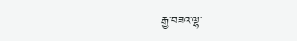རྒྱ་བཟའ་ལྷ་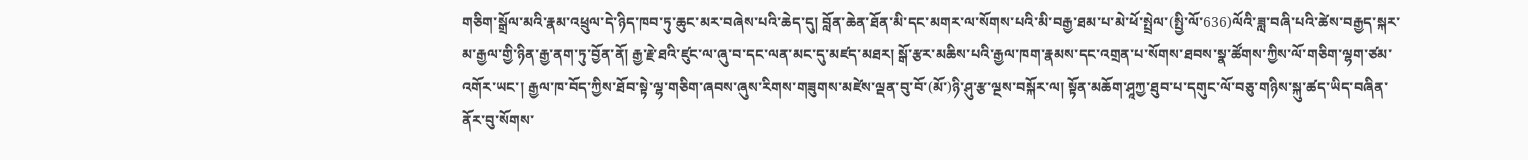གཅིག་སྒྲོལ་མའི་རྣམ་འཕྲུལ་དེ་ཉིད་ཁབ་ཏུ་ཆུང་མར་བཞེས་པའི་ཆེད་དུ། བློན་ཆེན་ཐོན་མི་དང་མགར་ལ་སོགས་པའི་མི་བརྒྱ་ཐམ་པ་མེ་ཕོ་སྤྲེལ་(སྤྱི་ལོ་636)ལོའི་ཟླ་བཞི་པའི་ཚེས་བརྒྱད་སྐར་མ་རྒྱལ་གྱི་ཉིན་རྒྱ་ནག་ཏུ་བྱོན་ནོ། རྒྱ་རྗེ་ཐའི་ཛུང་ལ་ཞུ་བ་དང་ལན་མང་དུ་མཛད་མཐར། སྒོ་རྩར་མཆིས་པའི་རྒྱལ་ཁག་རྣམས་དང་འགྲན་པ་སོགས་ཐབས་སྣ་ཚོགས་ཀྱིས་ལོ་གཅིག་ལྷག་ཙམ་འགོར་ཡང་། རྒྱལ་ཁ་བོད་ཀྱིས་ཐོབ་སྟེ་ལྷ་གཅིག་ཞབས་ཞུས་རིགས་གཟུགས་མཛེས་ལྡན་བུ་བོ་(མོ་)ཉི་ཤུ་རྩ་ལྔས་བསྐོར་ལ། སྟོན་མཆོག་ཤཱཀྱ་ཐུབ་པ་དགུང་ལོ་བཅུ་གཉིས་སྐུ་ཚད་ཡིད་བཞིན་ནོར་བུ་སོགས་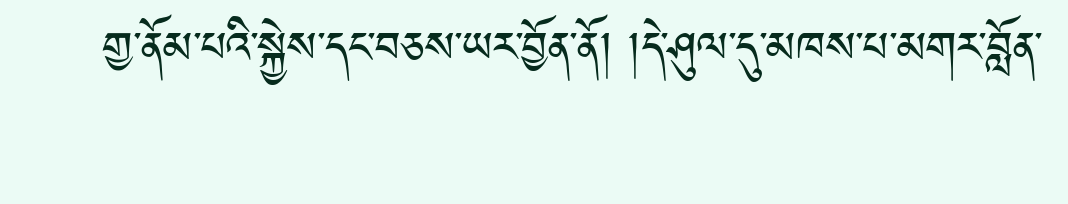གྱ་ནོམ་པའི་སྐྱེས་དང་བཅས་ཡར་བྱོན་ནོ། །དེ་ཤུལ་དུ་མཁས་པ་མགར་བློན་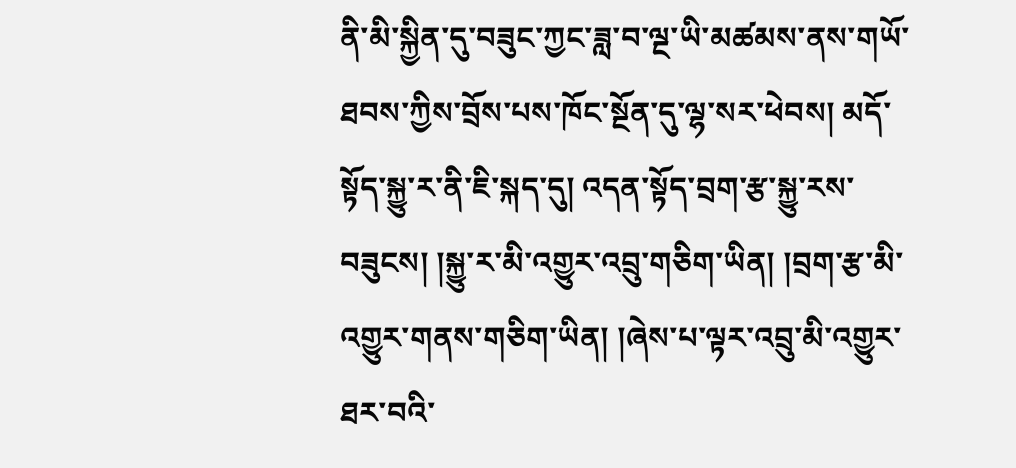ནི་མི་སྐྱིན་དུ་བཟུང་ཀྱང་ཟླ་བ་ལྔ་ཡི་མཚམས་ནས་གཡོ་ཐབས་ཀྱིས་བྲོས་པས་ཁོང་སྔོན་དུ་ལྷ་སར་ཕེབས། མདོ་སྟོད་སྐྱུ་ར་ནི་ཇི་སྐད་དུ། འདན་སྟོད་བྲག་རྩ་སྐྱུ་རས་བཟུངས། །སྐྱུ་ར་མི་འགྱུར་འབྲུ་གཅིག་ཡིན། །བྲག་རྩ་མི་འགྱུར་གནས་གཅིག་ཡིན། །ཞེས་པ་ལྟར་འབྲུ་མི་འགྱུར་ཐར་བའི་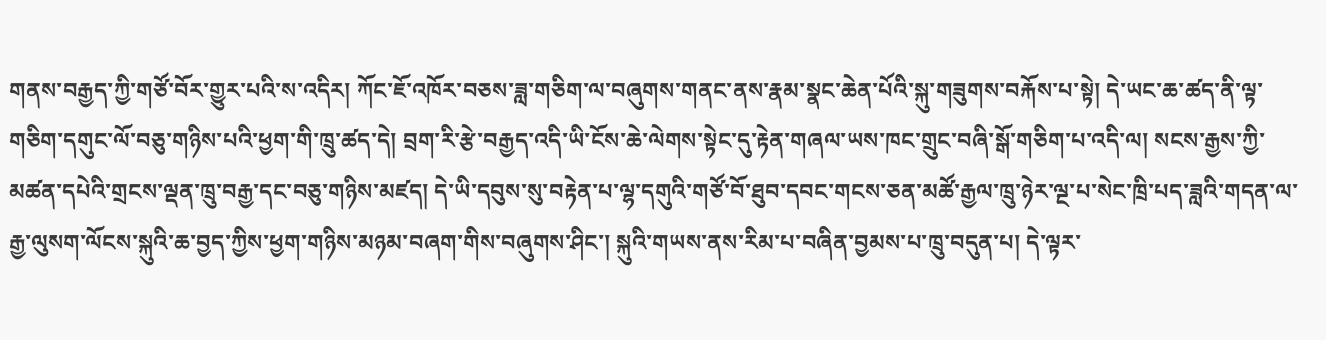གནས་བརྒྱད་ཀྱི་གཙོ་བོར་གྱུར་པའི་ས་འདིར། ཀོང་ཇོ་འཁོར་བཅས་ཟླ་གཅིག་ལ་བཞུགས་གནང་ནས་རྣམ་སྣང་ཆེན་པོའི་སྐུ་གཟུགས་བརྐོས་པ་སྟེ། དེ་ཡང་ཆ་ཚད་ནི་ལྟ་གཅིག་དགུང་ལོ་བཅུ་གཉིས་པའི་ཕྱག་གི་ཁྲུ་ཚད་དེ། བྲག་རི་རྩེ་བརྒྱད་འདི་ཡི་ངོས་ཆེ་ལེགས་སྟེང་དུ་རྟེན་གཞལ་ཡས་ཁང་གྲུང་བཞི་སྒོ་གཅིག་པ་འདི་ལ། སངས་རྒྱས་ཀྱི་མཚན་དཔེའི་གྲངས་ལྡན་ཁྲུ་བརྒྱ་དང་བཅུ་གཉིས་མཛད། དེ་ཡི་དབུས་སུ་བརྟེན་པ་ལྷ་དགུའི་གཙོ་བོ་ཐུབ་དབང་གངས་ཅན་མཚོ་རྒྱལ་ཁྲུ་ཉེར་ལྔ་པ་སེང་ཁྲི་པད་ཟླའི་གདན་ལ་རྒྱ་ལུསག་ལོངས་སྐུའི་ཆ་བྱད་ཀྱིས་ཕྱག་གཉིས་མཉམ་བཞག་གིས་བཞུགས་ཤིང་། སྐུའི་གཡས་ནས་རིམ་པ་བཞིན་བྱམས་པ་ཁྲུ་བདུན་པ། དེ་ལྟར་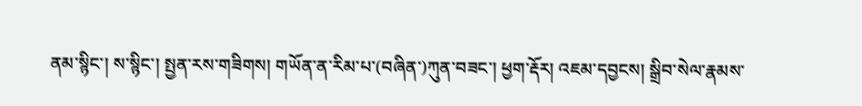ནམ་སྙིང་། ས་སྙིང་། སྤྱན་རས་གཟིགས། གཡོན་ན་རིམ་པ་(བཞིན་)ཀུན་བཟང་། ཕྱག་རྡོར། འཇམ་དབྱངས། སྒྲིབ་སེལ་རྣམས་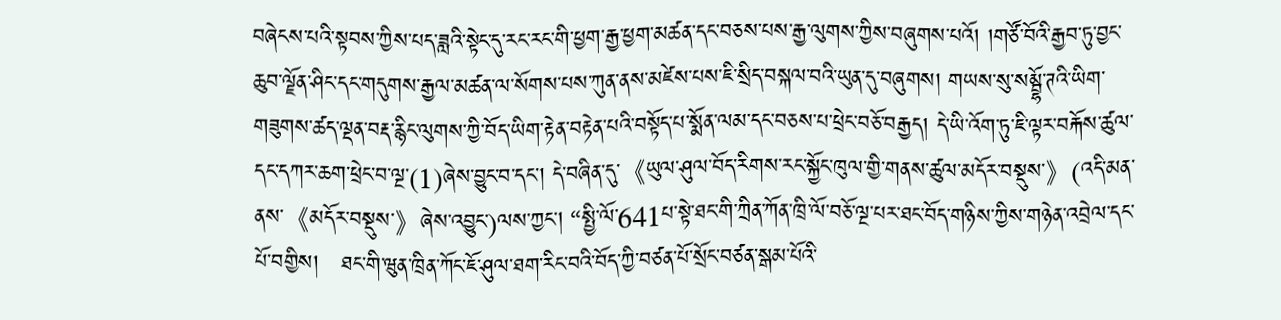བཞེངས་པའི་སྟབས་ཀྱིས་པད་ཟླའི་སྟེང་དུ་རང་རང་གི་ཕྱག་རྒྱ་ཕྱག་མཚན་དང་བཅས་པས་རྒྱ་ལུགས་ཀྱིས་བཞུགས་པའོ། །གཙོ་བོའི་རྒྱབ་ཏུ་བྱང་ཆུབ་ལྗོན་ཤིང་དང་གདུགས་རྒྱལ་མཚན་ལ་སོགས་པས་ཀུན་ནས་མཛེས་པས་ཇི་སྲིད་བསྐལ་བའི་ཡུན་དུ་བཞུགས། གཡས་སུ་སམྦྷོ་ཊའི་ཡིག་གཟུགས་ཚད་ལྡན་བརྡ་རྙིང་ལུགས་ཀྱི་བོད་ཡིག་རྟེན་བརྟེན་པའི་བསྟོད་པ་སྨོན་ལམ་དང་བཅས་པ་ཕྲེང་བཅོ་བརྒྱད། དེ་ཡི་འོག་ཏུ་ཇི་ལྟར་བརྐོས་ཚུལ་དང་དཀར་ཆག་ཕྲེང་བ་ལྔ་(1)ཞེས་བྱུང་བ་དང་། དེ་བཞིན་དུ་《ཡུལ་ཤུལ་བོད་རིགས་རང་སྐྱོང་ཁུལ་གྱི་གནས་ཚུལ་མདོར་བསྡུས་》(འདི་མན་ནས་《མདོར་བསྡུས་》ཞེས་འབྱུང་)ལས་ཀྱང་། “སྤྱི་ལོ་641པ་སྟེ་ཐང་གི་ཀྲིན་ཀོན་ཁྲི་ལོ་བཅོ་ལྔ་པར་ཐང་བོད་གཉིས་ཀྱིས་གཉེན་འབྲེལ་དང་པོ་བགྱིས།   ཐང་གི་ཝུན་ཁྲིན་ཀོང་ཇོ་ཤུལ་ཐག་རིང་བའི་བོད་ཀྱི་བཙན་པོ་སྲོང་བཙན་སྒམ་པོའི་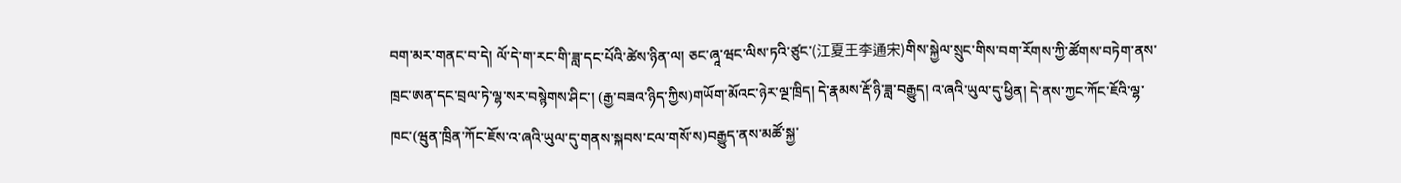བག་མར་གནང་བ་དེ། ལོ་དེ་ག་རང་གི་ཟླ་དང་པོའི་ཚེས་ཉིན་ལ། ཅང་ཞཱ་ཝང་ལིས་ཏའི་ཙུང་(江夏王李通宋)གིས་སྐྱེལ་སྲུང་གིས་བག་རོགས་ཀྱི་ཚོགས་བཏེག་ནས་ཁྲང་ཨན་དང་བྲལ་ཏེ་ལྷ་སར་བསྙེགས་ཤིང་། (རྒྱ་བཟའ་ཉིད་ཀྱིས)གཡོག་མོའང་ཉེར་ལྔ་ཁྲིད། དེ་རྣམས་རྡོ་ཉི་ཟླ་བརྒྱུད། འ་ཞའི་ཡུལ་དུ་ཕྱིན། དེ་ནས་ཀྱང་ཀོང་ཇོའི་ལྷ་ཁང་(ཝུན་ཁྲིན་ཀོང་ཇོས་འ་ཞའི་ཡུལ་དུ་གནས་སྐབས་ངལ་གསོ་ས)བརྒྱུད་ནས་མཚོ་སྐྱ་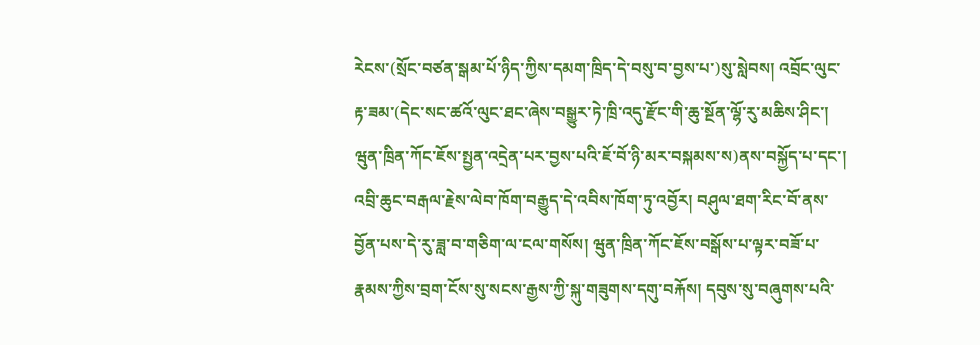རེངས་(སྲོང་བཙན་སྒམ་པོ་ཉིད་ཀྱིས་དམག་ཁྲིད་དེ་བསུ་བ་བྱས་པ་)སུ་སླེབས། འབྲོང་ལུང་རྟ་ཟམ་(དེང་སང་ཚའོ་ལུང་ཐང་ཞེས་བསྒྱུར་ཏེ་ཁྲི་འདུ་རྫོང་གི་ཆུ་སྔོན་ལྷོ་རུ་མཆིས་ཤིང་། ཝུན་ཁྲིན་ཀོང་ཇོས་སྤྱན་འདྲེན་པར་བྱས་པའི་ཇོ་བོ་ཉི་མར་བསྐམས་ས)ནས་བསྐྱོད་པ་དང་། འབྲི་ཆུང་བརྒལ་རྗེས་ལེབ་ཁོག་བརྒྱུད་དེ་འབིས་ཁོག་ཏུ་འབྱོར། བཤུལ་ཐག་རིང་བོ་ནས་བྱོན་པས་དེ་རུ་ཟླ་བ་གཅིག་ལ་ངལ་གསོས། ཝུན་ཁྲིན་ཀོང་ཇོས་བསྒོས་པ་ལྟར་བཟོ་པ་རྣམས་ཀྱིས་བྲག་ངོས་སུ་སངས་རྒྱས་ཀྱི་སྐུ་གཟུགས་དགུ་བརྐོས། དབུས་སུ་བཞུགས་པའི་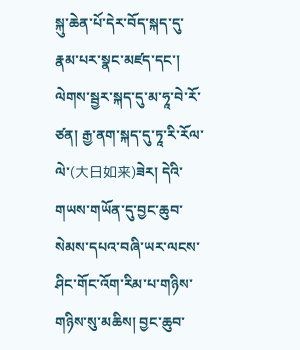སྐུ་ཆེན་པོ་དེར་བོད་སྐད་དུ་རྣམ་པར་སྣང་མཛད་དང་། ལེགས་སྦྱར་སྐད་དུ་མ་ཧཱ་བེ་རོ་ཙན། རྒྱ་ནག་སྐད་དུ་ཏཱ་རི་རོལ་ལེ་(大日如来)ཟེར། དེའི་གཡས་གཡོན་དུ་བྱང་ཆུབ་སེམས་དཔའ་བཞི་ཡར་ལངས་ཤིང་གོང་འོག་རིམ་པ་གཉིས་གཉིས་སུ་མཆིས། བྱང་ཆུབ་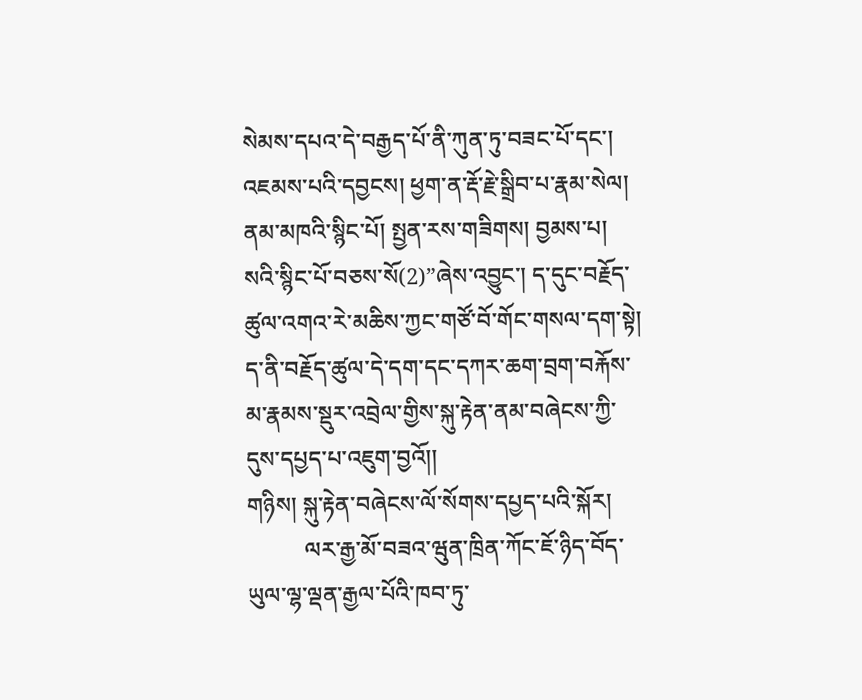སེམས་དཔའ་དེ་བརྒྱད་པོ་ནི་ཀུན་ཏུ་བཟང་པོ་དང་། འཇམས་པའི་དབྱངས། ཕྱག་ན་རྡོ་རྗེ་སྒྲིབ་པ་རྣམ་སེལ། ནམ་མཁའི་སྙིང་པོ། སྤྱན་རས་གཟིགས། བྱམས་པ། སའི་སྙིང་པོ་བཅས་སོ(2)”ཞེས་འབྱུང་། ད་དུང་བརྗོད་ཚུལ་འགའ་རེ་མཆིས་ཀྱང་གཙོ་བོ་གོང་གསལ་དག་སྟེ། ད་ནི་བརྗོད་ཚུལ་དེ་དག་དང་དཀར་ཆག་བྲག་བརྐོས་མ་རྣམས་སྡུར་འབྲེལ་གྱིས་སྐུ་རྟེན་ནམ་བཞེངས་ཀྱི་དུས་དཔྱད་པ་འཇུག་བྱའོ།།
གཉིས། སྐུ་རྟེན་བཞེངས་ལོ་སོགས་དཔྱད་པའི་སྐོར།
          ལར་རྒྱ་མོ་བཟའ་ཝུན་ཁྲིན་ཀོང་ཇོ་ཉིད་བོད་ཡུལ་ལྷ་ལྡན་རྒྱལ་པོའི་ཁབ་ཏུ་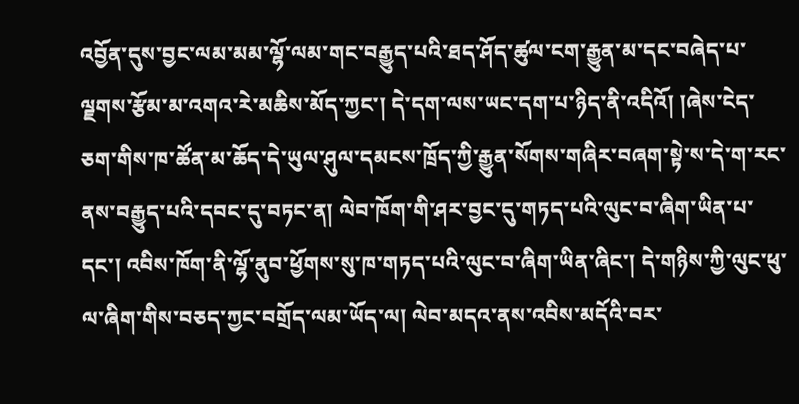འབྱོན་དུས་བྱང་ལམ་མམ་ལྷོ་ལམ་གང་བརྒྱུད་པའི་ཐད་ཤོད་ཚུལ་ངག་རྒྱུན་མ་དང་བཞེད་པ་ལྗགས་རྩོམ་མ་འགའ་རེ་མཆིས་མོད་ཀྱང་། དེ་དག་ལས་ཡང་དག་པ་ཉིད་ནི་འདིའོ། །ཞེས་ངེད་ཅག་གིས་ཁ་ཚོན་མ་ཆོད་དེ་ཡུལ་ཤུལ་དམངས་ཁྲོད་ཀྱི་རྒྱུན་སོགས་གཞིར་བཞག་སྟེ་ས་དེ་ག་རང་ནས་བརྒྱུད་པའི་དབང་དུ་བཏང་ན། ལེབ་ཁོག་གི་ཤར་བྱང་དུ་གཏད་པའི་ལུང་བ་ཞིག་ཡིན་པ་དང་། འབིས་ཁོག་ནི་ལྷོ་ནུབ་ཕྱོགས་སུ་ཁ་གཏད་པའི་ལུང་བ་ཞིག་ཡིན་ཞིང་། དེ་གཉིས་ཀྱི་ལུང་ཕུ་ལ་ཞིག་གིས་བཅད་ཀྱང་བགྲོད་ལམ་ཡོད་ལ། ལེབ་མདའ་ནས་འབིས་མདོའི་བར་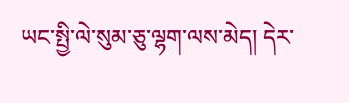ཡང་སྤྱི་ལེ་སུམ་ཅུ་ལྷག་ལས་མེད། དེར་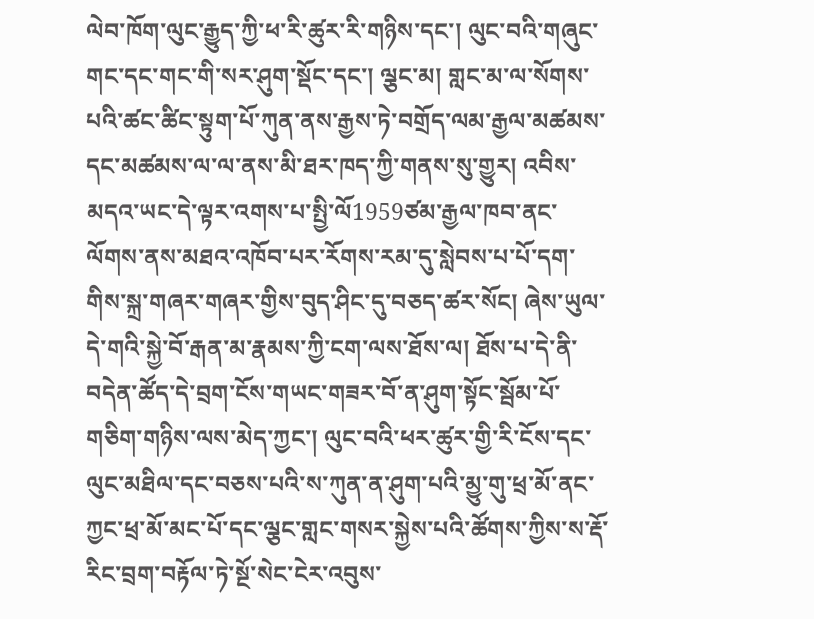ལེབ་ཁོག་ལུང་རྒྱུད་ཀྱི་ཕ་རི་ཚུར་རི་གཉིས་དང་། ལུང་བའི་གཞུང་གང་དང་གང་གི་སར་ཤུག་སྡོང་དང་། ལྕང་མ། གླང་མ་ལ་སོགས་པའི་ཚང་ཚིང་སྟུག་པོ་ཀུན་ནས་རྒྱས་ཏེ་བགྲོད་ལམ་རྒྱལ་མཚམས་དང་མཚམས་ལ་ལ་ནས་མི་ཐར་ཁད་ཀྱི་གནས་སུ་གྱུར། འབིས་མདའ་ཡང་དེ་ལྟར་འགས་པ་སྤྱི་ལོ1959ཙམ་རྒྱལ་ཁབ་ནང་ལོགས་ནས་མཐའ་འཁོབ་པར་རོགས་རམ་དུ་སླེབས་པ་པོ་དག་གིས་སྐྲ་གཞར་གཞར་གྱིས་བུད་ཤིང་དུ་བཅད་ཚར་སོང། ཞེས་ཡུལ་དེ་གའི་སྐྱེ་བོ་རྒན་མ་རྣམས་ཀྱི་ངག་ལས་ཐོས་ལ། ཐོས་པ་དེ་ནི་བདེན་ཚོད་དེ་བྲག་ངོས་གཡང་གཟར་བོ་ན་ཤུག་སྟོང་སྦོམ་པོ་གཅིག་གཉིས་ལས་མེད་ཀྱང་། ལུང་བའི་ཕར་ཚུར་གྱི་རི་ངོས་དང་ལུང་མཐིལ་དང་བཅས་པའི་ས་ཀུན་ན་ཤུག་པའི་མྱུ་གུ་ཕྲ་མོ་ནང་ཀྱང་ཕྲ་མོ་མང་པོ་དང་ལྕང་གླང་གསར་སྐྱེས་པའི་ཚོགས་ཀྱིས་ས་རྡོ་རིང་བྲག་བརྟོལ་ཏེ་སྔོ་སེང་ངེར་འབུས་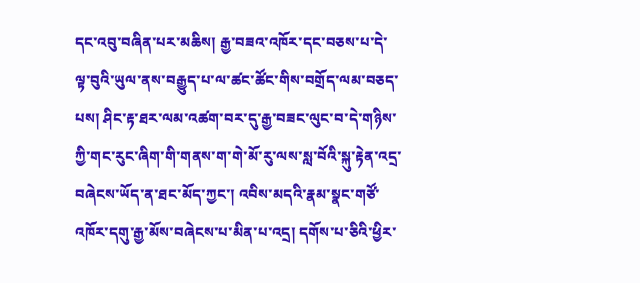དང་འབུ་བཞིན་པར་མཆིས། རྒྱ་བཟའ་འཁོར་དང་བཅས་པ་དེ་ལྟ་བུའི་ཡུལ་ནས་བརྒྱུད་པ་ལ་ཚང་ཚོང་གིས་བགྲོད་ལམ་བཅད་པས། ཤིང་རྟ་ཐར་ལམ་འཚག་བར་དུ་རྒྱ་བཟང་ལུང་བ་དེ་གཉིས་ཀྱི་གང་རུང་ཞིག་གི་གནས་ག་གེ་མོ་རུ་ལས་སླ་བོའི་སྐུ་རྟེན་འདྲ་བཞེངས་ཡོད་ན་ཐང་མོད་ཀྱང་། འབིས་མདའི་རྣམ་སྣང་གཙོ་འཁོར་དགུ་རྒྱ་མོས་བཞེངས་པ་མིན་པ་འདྲ། དགོས་པ་ཅིའི་ཕྱིར་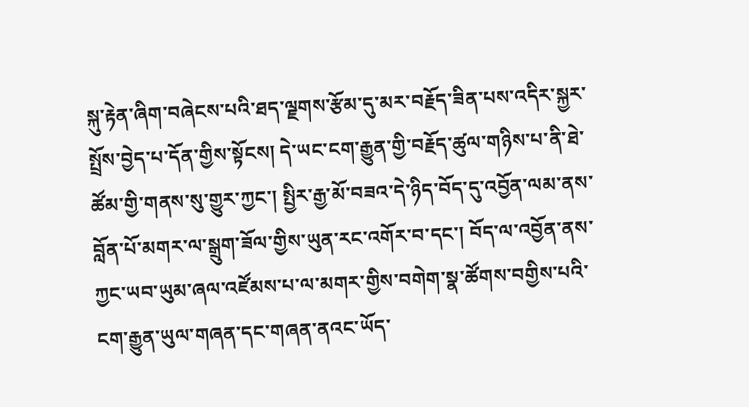སྐུ་རྟེན་ཞིག་བཞེངས་པའི་ཐད་ལྗགས་རྩོམ་དུ་མར་བརྗོད་ཟིན་པས་འདིར་སྐྱར་སྤྲོས་བྱེད་པ་དོན་གྱིས་སྟོངས། དེ་ཡང་ངག་རྒྱུན་གྱི་བརྗོད་ཚུལ་གཉིས་པ་ནི་ཐེ་ཚོམ་གྱི་གནས་སུ་གྱུར་ཀྱང་། སྤྱིར་རྒྱ་མོ་བཟའ་དེ་ཉིད་བོད་དུ་འབྱོན་ལམ་ནས་བློན་པོ་མགར་ལ་སྒྲུག་ཟོལ་གྱིས་ཡུན་རང་འགོར་བ་དང་། བོད་ལ་འབྱོན་ནས་ཀྱང་ཡབ་ཡུམ་ཞལ་འཛོམས་པ་ལ་མགར་གྱིས་བགེག་སྣ་ཚོགས་བགྱིས་པའི་ངག་རྒྱུན་ཡུལ་གཞན་དང་གཞན་ནའང་ཡོད་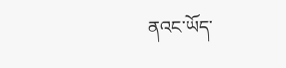ནའང་ཡོད་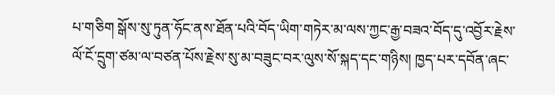པ་གཅིག སྒོས་སུ་ཏུན་ཧོང་ནས་ཐོན་པའི་བོད་ཡིག་གཏེར་མ་ལས་ཀྱང་རྒྱ་བཟའ་བོད་དུ་འབྱོར་རྗེས་ལོ་ངོ་དྲུག་ཙམ་ལ་བཙན་པོས་རྗེས་སུ་མ་བཟུང་བར་ལུས་སོ་སྐད་དང་གཉིས། ཁྱད་པར་དབོན་ཞང་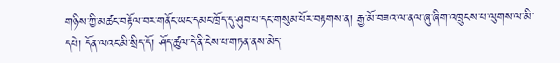གཉིས་ཀྱི་མཚང་བརྟོལ་བར་གནོང་ཡང་དམང་ཁྲོད་དུ་ཤུབ་པ་དང་གསུམ་པོར་བརྟགས་ན། རྒྱ་མོ་བཟའ་ལ་ནལ་ཞུ་ཞིག་འཁྲུངས་པ་ལུགས་ལ་མི་དཔེ། དོན་ལའང་མི་སྲིད་དོ། ཤོད་ཚུལ་དེ་ནི་ངེས་པ་གཏན་ནས་མེད་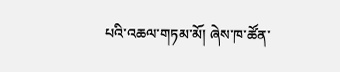པའི་འཆལ་གཏམ་མོ། ཞེས་ཁ་ཚོན་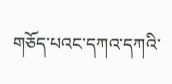གཅོད་པའང་དཀའ་དཀའི་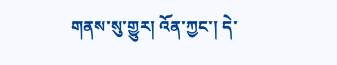གནས་སུ་གྱུར། འོན་ཀྱང་། དེ་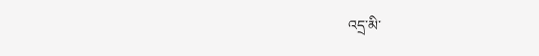འདྲ་མི་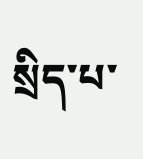སྲིད་པ་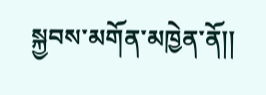སྐྱབས་མགོན་མཁྱེན་ནོ།།